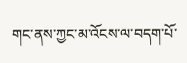གང་ནས་ཀྱང་མ་འོངས་ལ་བདག་པོ་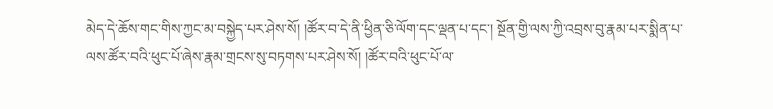མེད་དེ་ཆོས་གང་གིས་ཀྱང་མ་བསྐྱེད་པར་ཤེས་སོ། །ཚོར་བ་དེ་ནི་ཕྱིན་ཅི་ལོག་དང་ལྡན་པ་དང་། སྔོན་གྱི་ལས་ཀྱི་འབྲས་བུ་རྣམ་པར་སྨིན་པ་ལས་ཚོར་བའི་ཕུང་པོ་ཞེས་རྣམ་གྲངས་སུ་བཏགས་པར་ཤེས་སོ། །ཚོར་བའི་ཕུང་པོ་ལ་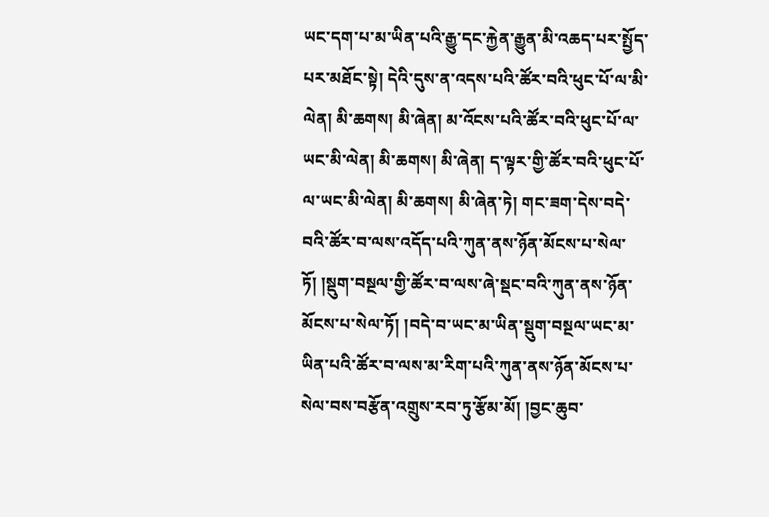ཡང་དག་པ་མ་ཡིན་པའི་རྒྱུ་དང་རྐྱེན་རྒྱུན་མི་འཆད་པར་སྤྱོད་པར་མཐོང་སྟེ། དེའི་དུས་ན་འདས་པའི་ཚོར་བའི་ཕུང་པོ་ལ་མི་ལེན། མི་ཆགས། མི་ཞེན། མ་འོངས་པའི་ཚོར་བའི་ཕུང་པོ་ལ་ཡང་མི་ལེན། མི་ཆགས། མི་ཞེན། ད་ལྟར་གྱི་ཚོར་བའི་ཕུང་པོ་ལ་ཡང་མི་ལེན། མི་ཆགས། མི་ཞེན་ཏེ། གང་ཟག་དེས་བདེ་བའི་ཚོར་བ་ལས་འདོད་པའི་ཀུན་ནས་ཉོན་མོངས་པ་སེལ་ཏོ། །སྡུག་བསྔལ་གྱི་ཚོར་བ་ལས་ཞེ་སྡང་བའི་ཀུན་ནས་ཉོན་མོངས་པ་སེལ་ཏོ། །བདེ་བ་ཡང་མ་ཡིན་སྡུག་བསྔལ་ཡང་མ་ཡིན་པའི་ཚོར་བ་ལས་མ་རིག་པའི་ཀུན་ནས་ཉོན་མོངས་པ་སེལ་བས་བརྩོན་འགྲུས་རབ་ཏུ་རྩོམ་མོ། །བྱང་ཆུབ་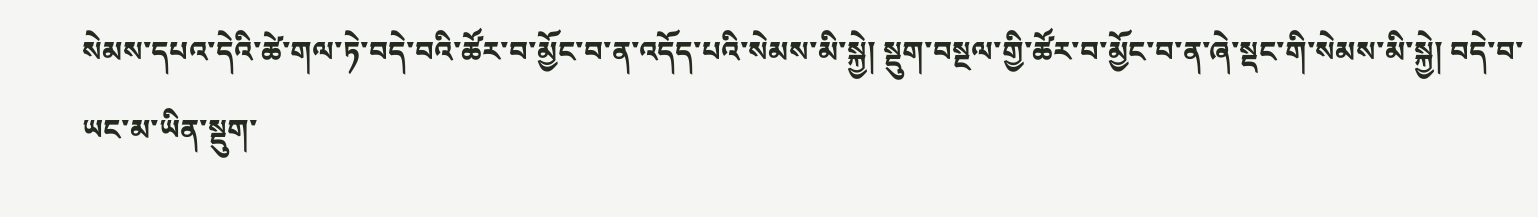སེམས་དཔའ་དེའི་ཚེ་གལ་ཏེ་བདེ་བའི་ཚོར་བ་མྱོང་བ་ན་འདོད་པའི་སེམས་མི་སྐྱེ། སྡུག་བསྔལ་གྱི་ཚོར་བ་མྱོང་བ་ན་ཞེ་སྡང་གི་སེམས་མི་སྐྱེ། བདེ་བ་ཡང་མ་ཡིན་སྡུག་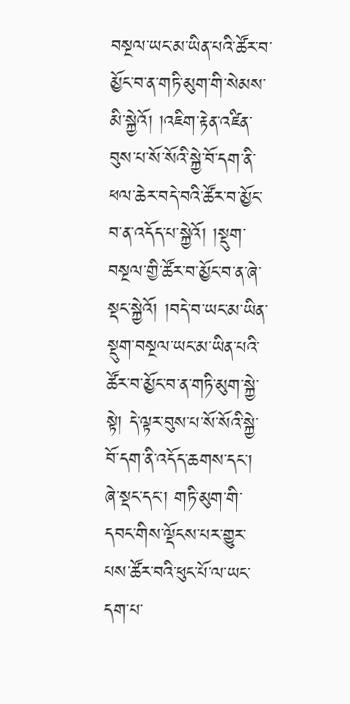བསྔལ་ཡང་མ་ཡིན་པའི་ཚོར་བ་མྱོང་བ་ན་གཏི་མུག་གི་སེམས་མི་སྐྱེའོ། །འཇིག་རྟེན་འཛིན་བུས་པ་སོ་སོའི་སྐྱེ་བོ་དག་ནི་ཕལ་ཆེར་བདེ་བའི་ཚོར་བ་མྱོང་བ་ན་འདོད་པ་སྐྱེའོ། །སྡུག་བསྔལ་གྱི་ཚོར་བ་མྱོང་བ་ན་ཞེ་སྡང་སྐྱེའོ། །བདེ་བ་ཡང་མ་ཡིན་སྡུག་བསྔལ་ཡང་མ་ཡིན་པའི་ཚོར་བ་མྱོང་བ་ན་གཏི་མུག་སྐྱེ་སྟེ། དེ་ལྟར་བུས་པ་སོ་སོའི་སྐྱེ་བོ་དག་ནི་འདོད་ཆགས་དང་། ཞེ་སྡང་དང་། གཏི་མུག་གི་དབང་གིས་ལྡོངས་པར་གྱུར་པས་ཚོར་བའི་ཕུང་པོ་ལ་ཡང་དག་པ་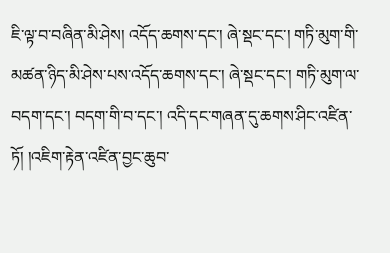ཇི་ལྟ་བ་བཞིན་མི་ཤེས། འདོད་ཆགས་དང་། ཞེ་སྡང་དང་། གཏི་མུག་གི་མཚན་ཉིད་མི་ཤེས་པས་འདོད་ཆགས་དང་། ཞེ་སྡང་དང་། གཏི་མུག་ལ་བདག་དང་། བདག་གི་བ་དང་། འདི་དང་གཞན་དུ་ཆགས་ཤིང་འཛིན་ཏོ། །འཇིག་རྟེན་འཛིན་བྱང་ཆུབ་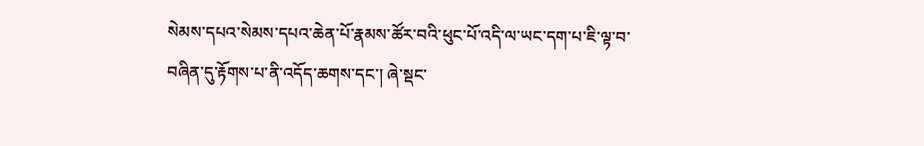སེམས་དཔའ་སེམས་དཔའ་ཆེན་པོ་རྣམས་ཚོར་བའི་ཕུང་པོ་འདི་ལ་ཡང་དག་པ་ཇི་ལྟ་བ་བཞིན་དུ་རྟོགས་པ་ནི་འདོད་ཆགས་དང་། ཞེ་སྡང་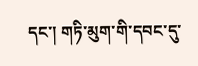དང་། གཏི་མུག་གི་དབང་དུ་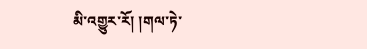མི་འགྱུར་རོ། །གལ་ཏེ་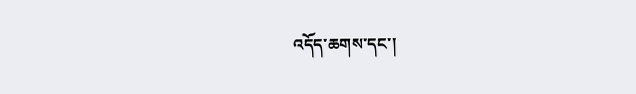འདོད་ཆགས་དང་།